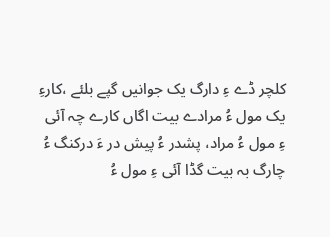کلچر ڈے ءِ دارگ یک جوانیں گپے بلئے ،کارءِ یک مول ءُ مرادے بیت اگاں کارے چہ آئی ءِ مول ءُ مراد، پشدر ءُ پیش در ءَ درکنگ ءُ چارگ بہ بیت گڈا آئی ءِ مول ءُ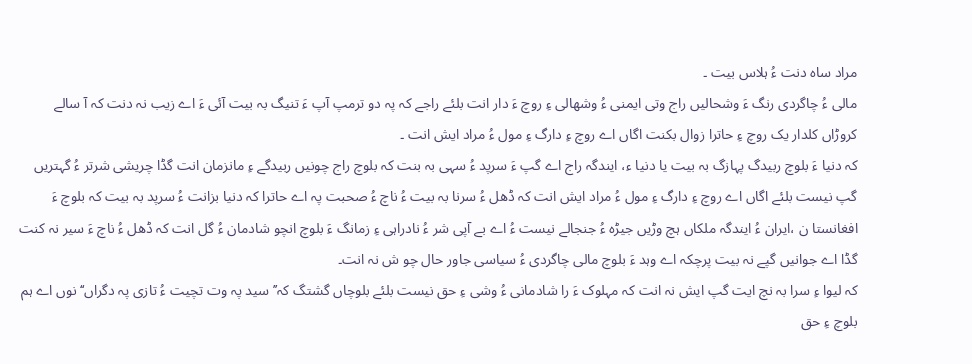مراد ساہ دنت ءُ ہلاس بیت ۔
مالی ءُ چاگردی رنگ ءَ وشحالیں راج وتی ایمنی ءُ وشھالی ءِ روچ ءَ دار انت بلئے راجے کہ پہ دو ترمپ آپ ءَ تنیگ بہ بیت آئی ءَ اے زیب نہ دنت کہ آ سالے کروڑاں کلدار یک روچ ءِ حاترا زوال بکنت اگاں اے روچ ءِ دارگ ءِ مول ءُ مراد ایش انت ۔
کہ دنیا ءَ بلوچ ربیدگ پہازگ بہ بیت یا دنیا ء، ایندگہ راج اے گپ ءَ سرپد ءُ سہی بہ بنت کہ بلوچ راج چونیں ربیدگے ءِ مانزمان انت گڈا چریشی شرتر ءُ گہتریں گپ نیست بلئے اگاں اے روچ ءِ دارگ ءِ مول ءُ مراد ایش انت کہ ڈھل ءُ سرنا بہ بیت ءُ ناچ ءُ صحبت پہ اے حاترا کہ دنیا بزانت ءُ سرپد بہ بیت کہ بلوچ ءَ افغانستا ن ،ایران ءُ ایندگہ ملکاں ہچ وڑیں جیڑہ ءُ جنجالے نیست ءُ اے بے آپی شر ءُ نادراہی ءِ زمانگ ءَ بلوچ انچو شادمان ءُ گل انت کہ ڈھل ءُ ناچ ءَ سیر نہ کنت گڈا اے جوانیں گپے نہ بیت پرچکہ اے وہد ءَ بلوچ مالی چاگردی ءُ سیاسی جاور حال چو ش نہ انت۔
کہ لیوا ءِ سرا بہ نچ ایت گپ ایش نہ انت کہ مہلوک ءَ را شادمانی ءُ وشی ءِ حق نیست بلئے بلوچاں گشتگ کہ’’ سید پہ وت تچیت ءُ تازی پہ دگراں‘‘ نوں اے ہم بلوچ ءِ حق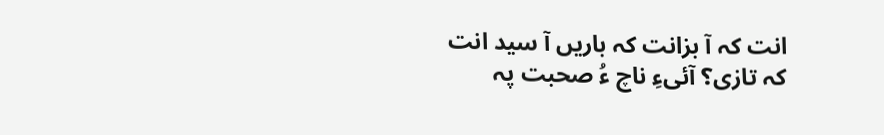انت کہ آ بزانت کہ باریں آ سید انت کہ تازی؟ آئیءِ ناچ ءُ صحبت پہ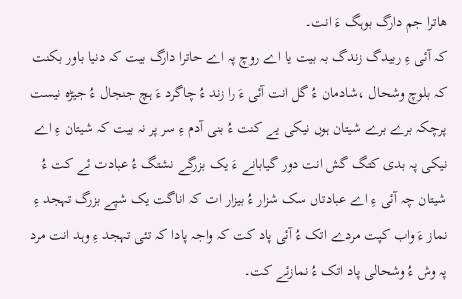ھاترا جم دارگ بوہگ ءَ انت۔
کہ آئی ءِ ربیدگ زندگ بہ بیت یا اے روچ پہ اے حاترا دارگ بیت کہ دنیا باور بکنت کہ بلوچ وشحال ،شادمان ءُ گل انت آئی ءَ را زند ءُ چاگرد ءَ ہچ جنجال ءُ جیڑہ نیست پرچکہ برے برے شیتان ہوں نیکی یے کنت ءُ بنی آدم ءِ سر پر نہ بیت کہ شیتان ءِ اے نیکی پہ بدی کتگ گش انت دور گیابانے ءَ یک بزرگے نشتگ ءُ عبادت ئے کت ءُ شیتان چہ آئی ءِ اے عبادتاں سک شزار ءُ بیزار ات کہ اناگت یک شپے بزرگ تہجد ءِ نماز ءَ واب کپت مردے اتک ءُ آئی پاد کت کہ واجہ پادا کہ تئی تہجد ءِ وہد انت مرد پہ وش ءُ وشحالی پاد اتک ءُ نمازئے کت۔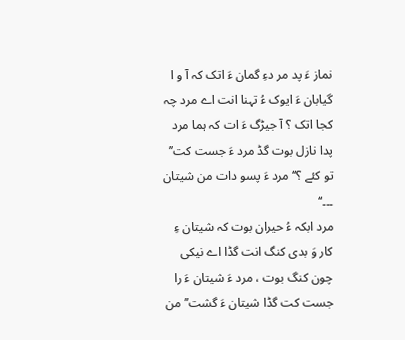نماز ءَ پد مر دءِ گمان ءَ اتک کہ آ و ا گیابان ءَ ایوک ءُ تہنا انت اے مرد چہ کجا اتک ؟ آ جیڑگ ءَ ات کہ ہما مرد پدا نازل بوت گڈ مرد ءَ جست کت’’ تو کئے ؟‘‘ مرد ءَ پسو دات من شیتان ۔۔۔‘‘
مرد ابکہ ءُ حیران بوت کہ شیتان ءِ کار وَ بدی کنگ انت گڈا اے نیکی چون کنگ بوت ، مرد ءَ شیتان ءَ را جست کت گڈا شیتان ءَ گشت’’ من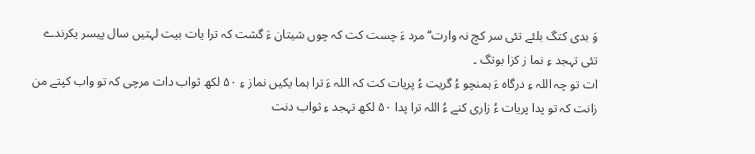وَ بدی کتگ بلئے تئی سر کچ نہ وارت‘‘ مرد ءَ چست کت کہ چوں شیتان ءَ گشت کہ ترا یات بیت لہتیں سال پیسر یکرندے تئی تہجد ءِ نما ز کزا بوتگ ۔
ات تو چہ اللہ ءِ درگاہ ءَ ہمنچو ءُ گریت ءُ پریات کت کہ اللہ ءَ ترا ہما یکیں نماز ءِ ۵۰ لکھ ثواب دات مرچی کہ تو واب کپتے من زانت کہ تو پدا پریات ءُ زاری کنے ءُ اللہ ترا پدا ۵۰ لکھ تہجد ءِ ثواب دنت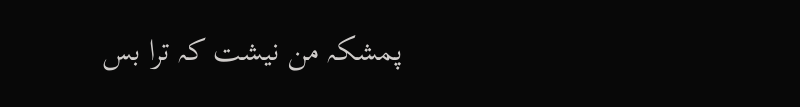پمشکہ من نیشت کہ ترا بس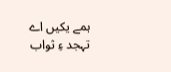ہمے یکیں اے تہجد ءِ ثواب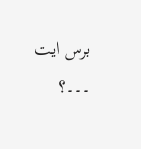برس ایت ۔۔۔؟